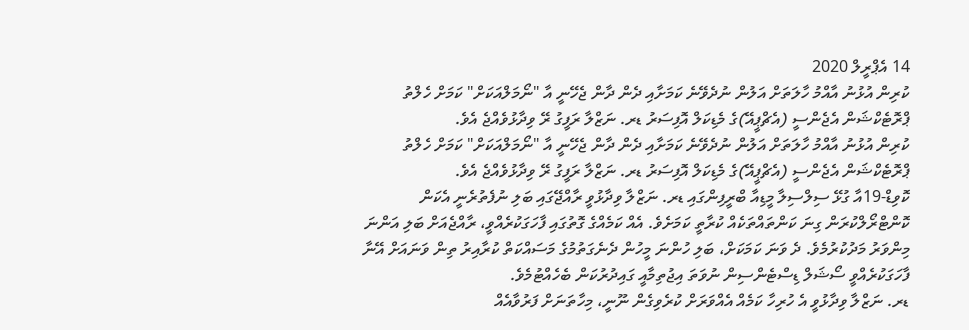14 އެޕްރީލް 2020
ކުރިން އުޅުނު އާއްމު ހާލަތަށް އަލުން ނުދެވޭނެ ކަމަށާއި ދެން ދާން ޖެހޭނީ އާ "ނޯމަލްއަކަށް" ކަމަށް ހެލްތު ޕްރޮޓެކްޝަން އެޖެންސީ (އެޗްޕީއޭ)ގެ މެޑިކަލް އޮފިސަރު ޑރ. ނަޒްލާ ރަފީގު ރޭ ވިދާޅުވެއްޖެ އެވެ.
ކުރިން އުޅުނު އާއްމު ހާލަތަށް އަލުން ނުދެވޭނެ ކަމަށާއި ދެން ދާން ޖެހޭނީ އާ "ނޯމަލްއަކަށް" ކަމަށް ހެލްތު ޕްރޮޓެކްޝަން އެޖެންސީ (އެޗްޕީއޭ)ގެ މެޑިކަލް އޮފިސަރު ޑރ. ނަޒްލާ ރަފީގު ރޭ ވިދާޅުވެއްޖެ އެވެ.
ކޮވިޑް-19އާ ގުޅޭ ސިލްސިލާ މީޑިއާ ބްރީފިންގައި ޑރ. ނަޒްލާ ވިދާޅުވީ ރާއްޖޭގައި ބަލި ނުފެތުރެނީ އެކަން ކޮންޓްރޯލްކުރަން ގިނަ ކަންތައްތަކެއް ކުރާތީ ކަމަށެވެ. އެއް ކަމެއްގެ ގޮތުގައި ފާހަގަކުރެއްވީ، ރާއްޖެއަށް ބަލި އަންނަ މިންވަރު މަދުކުރުމެވެ. ދެ ވަނަ ކަމަކަށް، ބަލި ހުންނަ މީހުން ދެނެގަތުމުގެ މަސައްކަތް ކުރާއިރު ތިން ވަނައަށް އޭނާ ފާހަގަކުރެއްވީ ސޯޝަލް ޑިސްޓެންސިން ނުވަތަ އިޖުތިމާއީ ގައިދުރުކަން ބެހެއްޓުމެވެ.
ޑރ. ނަޒްލާ ވިދާޅުވީ އެ ހުރިހާ ކަމެއް އެއްވަރަށް ކުރެވިގެން ނޫނީ، މިހާތަނަށް ފަރުވާއެއް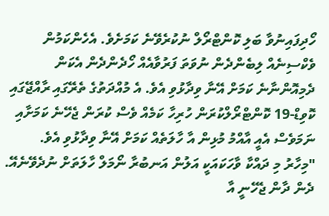ހޯދިފައިނުވާ ބަލި ކޮންޓްރޯލް ނުކުރެވޭނެ ކަމަށެވެ. އެހެންކަމުން ވެކްސިނެއް ލިބެންދެން ނުވަތަ ފަރުވާއެއް ހޯދެންދެން އެކަން ދެމިއޮންނާނެ ކަމަށް އޭނާ ވިދާޅުވި އެވެ. އެ މުއްދަތުގެ ތެރޭގައި ރާއްޖޭގައި ކޮވިޑް-19 ކޮންޓްރޯލްކުރަން ހުރިހާ ކަމެއް ވެސް ކުރަން ޖެހޭނެ ކަމަށާއި ނަމަވެސް އެއީ އާއްމު މުޅިން އާ ހާލަތެއް ކަމަށް އޭނާ ވިދާޅުވި އެވެ.
"މިހާރު މި ދައްކާ ވާހަކައަކީ އަލުން އަނބުރާ ނޯމަލް ހާލަތަށް ނުދެވޭނެއޭ. ދެން ދާން ޖެހޭނީ އާ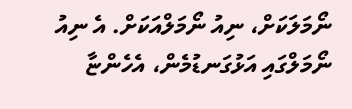ނޯމަލަކަށް، ނިއު ނޯމަލްއަކަށް. އެ ނިއު ނޯމަލްގައި އަޅުގަނޑުމެން، އެހެންޏާ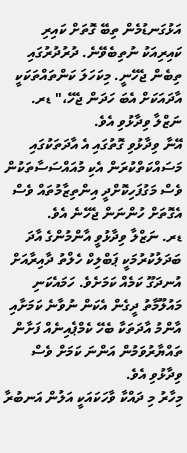އަޅުގަނޑުމެން ތިބޭ ގޮތަށް ކައިރި ކައިރިއަކު ނުތިބެވޭނެ. ދުރުދުރުގައި ތިބެން ޖެހޭނީ. މިކަހަލަ ކަންތައްތަކަކީ އާދައަކަށް އެބަ ހަދަން ޖެހޭ،" ޑރ. ނަޒްލާ ވިދާޅުވި އެވެ.
އޭނާ ވިދާޅުވި ގޮތުގައި އެ އާދަތަކުގައި މަސައްކަތްކުރަން އެކި މުއައްސަސާތަކުން ވެސް މަގުފަހިކޮށްދީ އިންތިޒާމުތައް ވެސް އެގޮތަށް ހުންނަން ޖެހޭނެ އެވެ.
ޑރ. ނަޒްލާ ވިދާޅުވީ އާންމުންގެ އާދަ ބަދަލުކުރުމަކީ ޕަބްލިކް ހެލްތު ދާއިރާއަށް އުނދަގޫ ކަމެއް ކަމަށެވެ. ހަމައެކަނި މައުލޫމާތު ދީގެން އެކަން ނުވާނެ ކަމަށާއި އާންމު އާދަތަކާ ބެހޭ ކެމްޕެއިނެއް ފަށާން ތައްޔާރުވަމުން އަންނަ ކަމަށް ވެސް ވިދާޅުވި އެވެ.
މިހާރު މި ދައްކާ ވާހަކައަކީ އަލުން އަނބުރާ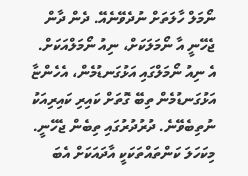ނޯމަލް ހާލަތަށް ނުދެވޭނެއޭ. ދެން ދާން ޖެހޭނީ އާ ނޯމަލަކަށް، ނިއު ނޯމަލްއަކަށް. އެ ނިއު ނޯމަލްގައި އަޅުގަނޑުމެން، އެހެންޏާ އަޅުގަނޑުމެން ތިބޭ ގޮތަށް ކައިރި ކައިރިއަކު ނުތިބެވޭނެ. ދުރުދުރުގައި ތިބެން ޖެހޭނީ. މިކަހަލަ ކަންތައްތަކަކީ އާދައަކަށް އެބަ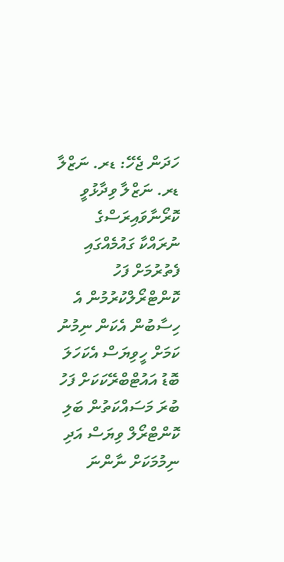ހަދަން ޖެހޭ: ޑރ. ނަޒްލާ
ޑރ. ނަޒްލާ ވިދާޅުވީ ކޮރޯނާވައިރަސްގެ ނުރައްކާ ގައުމެއްގައި ފެތުރުމަށް ފަހު ކޮންޓްރޯލްކުރުމުން އެ ހިސާބުން އެކަން ނިމުނު ކަމަށް ހީވިޔަސް އެކަހަލަ ބޮޑު އައުޓްބްރޭކަކަށް ފަހު ބުރަ މަސައްކަތުން ބަލި ކޮންޓްރޯލް ވިޔަސް އަދި ނިމުމަކަށް ނާންނަ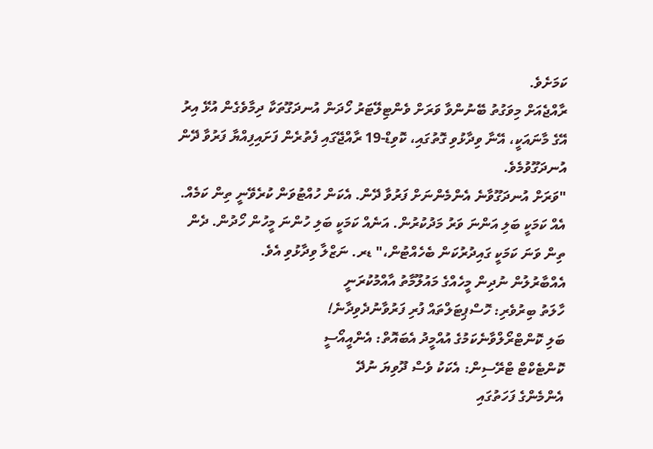ކަމަށެވެ.
ރާއްޖެއަށް މިވަގުތު ބޭނުންވާ ވަރަށް ވެންޓިލޭޓަރު ހޯދަން އުނދަގޫތަކާ ދިމާވެގެން އުޅޭ އިރު އޭގެ މާނައަކީ، އޭނާ ވިދާޅުވި ގޮތުގައި، ކޮވިޑް-19 ރާއްޖޭގައި ފެތުރެން ފަށައިފިއްޔާ ފަރުވާ ދޭން އުނދަގޫވުމެވެ.
"ވަރަށް އުނދަގޫވާނެ އެންމެންނަށް ފަރުވާ ދޭން. އެކަން ހުއްޓުވަން ކުރެވޭނީ ތިން ކަމެއް. އެއް ކަމަކީ ބަލި އަންނަ ވަރު މަދުކުރުން. އަނެއް ކަމަކީ ބަލި ހުންނަ މީހުން ހޯދުން. ދެން ތިން ވަނަ ކަމަކީ ގައިދުރުކަން ބެހެއްޓުން،" ޑރ. ނަޒްލާ ވިދާޅުވި އެވެ.
އެއްބާރުލުން ނުދިން މީހެއްގެ މައުލޫމާތު އާއްމުކުރަނީ
ހާލަތު ބިރުވެރި: ހޮސްޕިޓަލްތައް ފުރި ފަރުވާނުދެވިދާނެ!
ބަލި ކޮންޓްރޯލްވާނެކަމުގެ އުއްމީދު އެބައޮތް: އެންއީއޯސީ
ކޮންޓެކްޓް ޓްރޭސިން: އެކަކު ވެސް ދޫވިޔަ ނުދޭ
އެންމެންގެ ފަހަތުގައި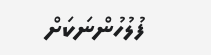ފުލުހުންނަކަށް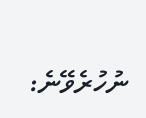ނުހުރެވޭނެ: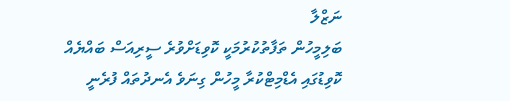ނަޒްލާ
ބަލިމީހުން ތަފާތުކުރުމަކީ ކޮވިޑަށްވުރެ ސީރިއަސް ބައްޔެއް
ކޮވިޑުގައި އެޑްމިޓްކުރާ މީހުން ގިނަވެ އެނދުތައް ފުރެނީ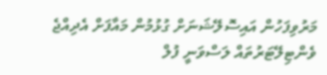މަރުވިފަހުން އައިސޮލޭޝަނަށް ގުޅުމުން މައާފަށް އެދިއްޖެ
ވެންޓިލޭޓަރުތައް ލަސްވަނީ ފުލް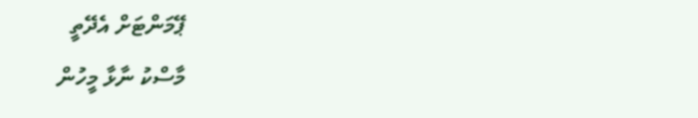ޕޭމަންޓަށް އެދޭތީ
މާސްކު ނާޅާ މީހުން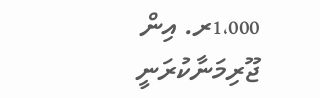1،000ރ. އިން ޖޫރިމަނާކުރަނީ